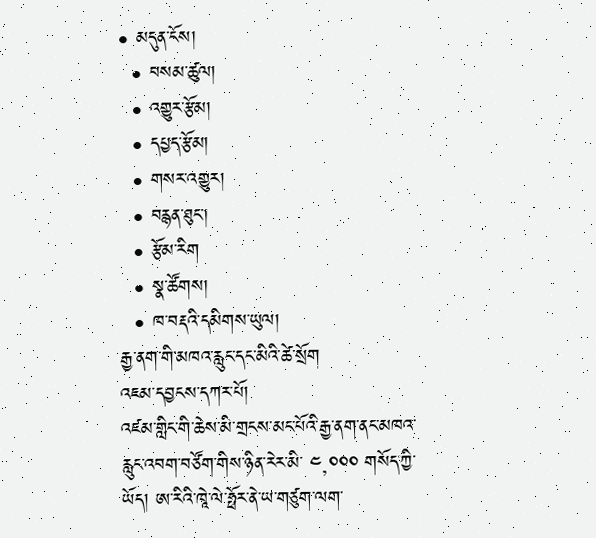• མདུན་ངོས།
  • བསམ་ཚུལ།
  • འགྱུར་རྩོམ།
  • དཔྱད་རྩོམ།
  • གསར་འགྱུར།
  • བརྙན་ཐུང་།
  • རྩོམ་རིག
  • སྣ་ཚོགས།
  • ཁ་བརྡའི་དམིགས་ཡུལ།
རྒྱ་ནག་གི་མཁའ་རླུང་དང་མིའི་ཚེ་སྲོག
འཇམ་དབྱངས་དཀར་པོ།
འཛམ་གླིང་གི་ཆེས་མི་གྲངས་མང་པོའི་རྒྱ་ནག་ནང་མཁའ་རླུང་འབག་བཙོག་གིས་ཉིན་རེར་མི་ ༤,༠༠༠ གསོད་ཀྱི་ཡོད། ཨ་རིའི་ཁཱེ་ལེ་ཧྥོར་ནེ་ཡ་གཙུག་ལག་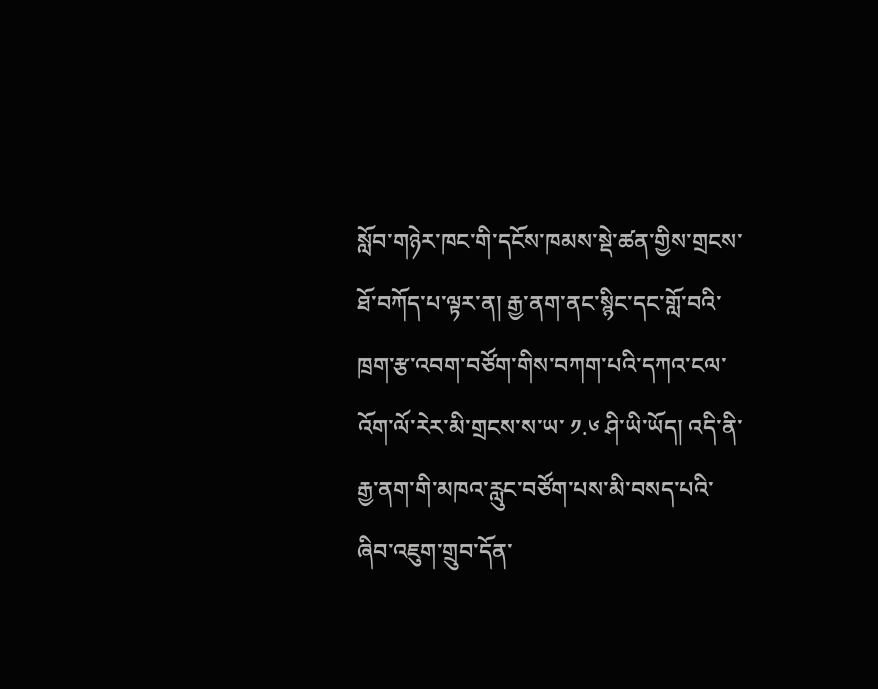སློབ་གཉེར་ཁང་གི་དངོས་ཁམས་སྡེ་ཚན་གྱིས་གྲངས་ཐོ་བཀོད་པ་ལྟར་ན། རྒྱ་ནག་ནང་སྙིང་དང་གློ་བའི་ཁྲག་རྩ་འབག་བཙོག་གིས་བཀག་པའི་དཀའ་ངལ་འོག་ལོ་རེར་མི་གྲངས་ས་ཡ་ ༡.༦ ཤི་ཡི་ཡོད། འདི་ནི་རྒྱ་ནག་གི་མཁའ་རླུང་བཙོག་པས་མི་བསད་པའི་ཞིབ་འཇུག་གྲུབ་དོན་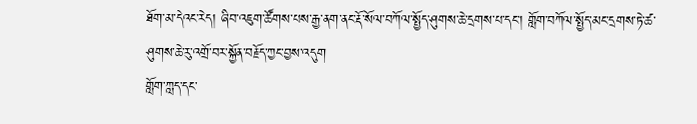ཐོག་མ་དེའང་རེད། ཞིབ་འཇུག་ཚོགས་པས་རྒྱ་ནག་ནང་རྡོ་སོལ་བཀོལ་སྤྱོད་ཤུགས་ཆེ་དྲགས་པ་དང་། གློག་བཀོལ་སྤྱོད་མང་དྲགས་ཏེ་ཚ་ཤུགས་ཆེ་རུ་འགྲོ་བར་སྐྱོན་བརྗོད་ཀྱང་བྱས་འདུག
གློག་ཀླད་དང་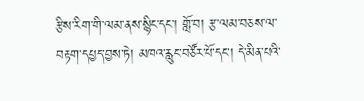རྩིས་རིག་གི་ལམ་ནས་སྙིང་དང་། གློ་བ། རྩ་ལམ་བཅས་ལ་བརྟག་དཔྱད་བྱས་ཏེ། མཁའ་རླུང་བཙོར་པོ་དང་། དེ་མིན་པའི་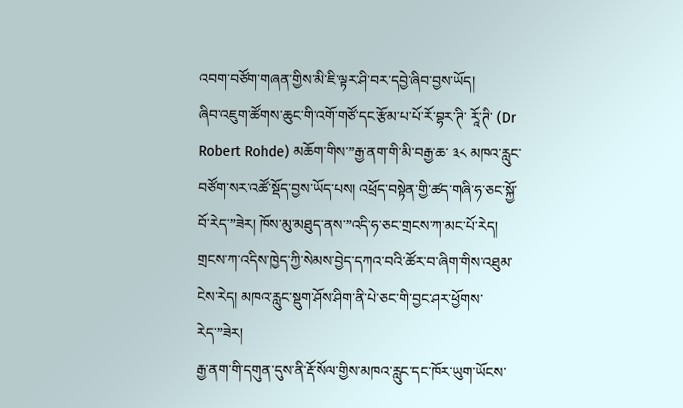འབག་བཙོག་གཞན་གྱིས་མི་ཇི་ལྟར་ཤི་བར་དབྱེ་ཞིབ་བྱས་ཡོད།
ཞིབ་འཇུག་ཚོགས་ཆུང་གི་འགོ་གཙོ་དང་རྩོམ་པ་པོ་རོ་བྷར་ཊི་ རཱོ་ཊི་ (Dr Robert Rohde) མཆོག་གིས་”རྒྱ་ནག་གི་མི་བརྒྱ་ཆ་ ༣༨ མཁའ་རླུང་བཙོག་སར་འཚོ་སྡོད་བྱས་ཡོད་པས། འཕྲོད་བསྟེན་གྱི་ཚད་གཞི་ཧ་ཅང་སྐྱོ་བོ་རེད་”ཟེར། ཁོས་མུ་མཐུད་ནས་”འདི་ཧ་ཅང་གྲངས་ཀ་མང་པོ་རེད། གྲངས་ཀ་འདིས་ཁྱེད་ཀྱི་སེམས་བྱེད་དཀའ་བའི་ཚོར་བ་ཞིག་གིས་འཐུམ་ངེས་རེད། མཁའ་རླུང་སྡུག་ཤོས་ཤིག་ནི་པེ་ཅང་གི་བྱང་ཤར་ཕྱོགས་རེད་”ཟེར།
རྒྱ་ནག་གི་དགུན་དུས་ནི་རྡོ་སོལ་གྱིས་མཁའ་རླུང་དང་ཁོར་ཡུག་ཡོངས་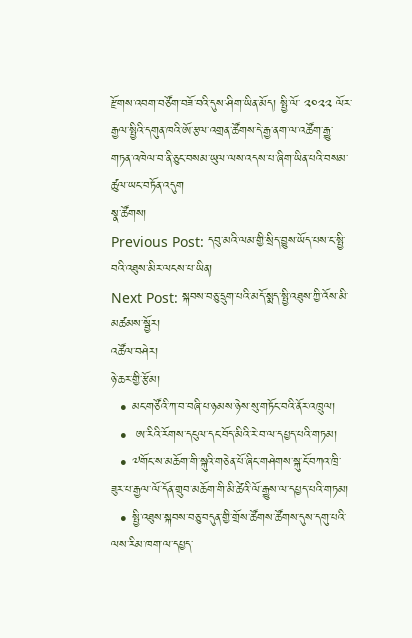རྫོགས་འབག་བཙོག་བཟོ་བའི་དུས་ཤིག་ཡིན་མོད། སྤྱི་ལོ་ ༢༠༢༢ ལོར་རྒྱལ་སྤྱིའི་དགུན་ཁའི་ཨོ་རྩལ་འགྲན་ཚོགས་དེ་རྒྱ་ནག་ལ་འཚོག་རྒྱུ་གཏན་འཁེལ་བ་ནི་ཅུང་བསམ་ཡུལ་ལས་འདས་པ་ཞིག་ཡིན་པའི་བསམ་ཚུལ་ཡང་བཏོན་འདུག
སྣ་ཚོགས།
Previous Post: དབུ་མའི་ལམ་གྱི་སྲིད་བྱུས་ཡོད་པས་ང་སྤྱི་བའི་འཐུས་མིར་ལངས་པ་ཡིན།
Next Post: སྐབས་བཅུ་དྲུག་པའི་མདོ་སྨད་སྤྱི་འཐུས་ཀྱི་འོས་མི་མཚམས་སྦྱོར།
འཚོལ་བཤེར།
ཉེ་ཆར་གྱི་རྩོམ།
  • མང་གཙོའི་ཀ་བ་བཞི་པ་ཉམས་ཉེས་སུ་གཏོང་བའི་ནོར་འཁྲུལ།
  •  ཨ་རིའི་རོགས་དངུལ་དང་བོད་མིའི་རེ་བ་ལ་དཔྱད་པའི་གཏམ།
  • ༧གོང་ས་མཆོག་གི་སྐུའི་གཅེན་པོ་ཞིང་གཤེགས་སྐུ་ངོ་བཀའ་ཁྲི་ཟུར་པ་རྒྱལ་ལོ་དོན་གྲུབ་མཆོག་གི་མི་ཚེའི་ལོ་རྒྱུས་ལ་དཔྱད་པའི་གཏམ།
  • སྤྱི་འཐུས་སྐབས་བཅུ་བདུན་གྱི་གྲོས་ཚོགས་ཚོགས་དུས་དགུ་པའི་ལས་རིམ་ཁག་ལ་དཔྱད་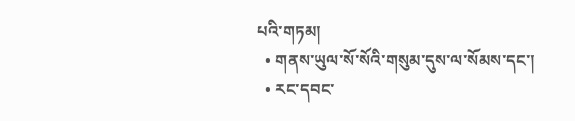པའི་གཏམ།
  • གནས་ཡུལ་སོ་སོའི་གསུམ་དུས་ལ་སོམས་དང་།
  • རང་དབང་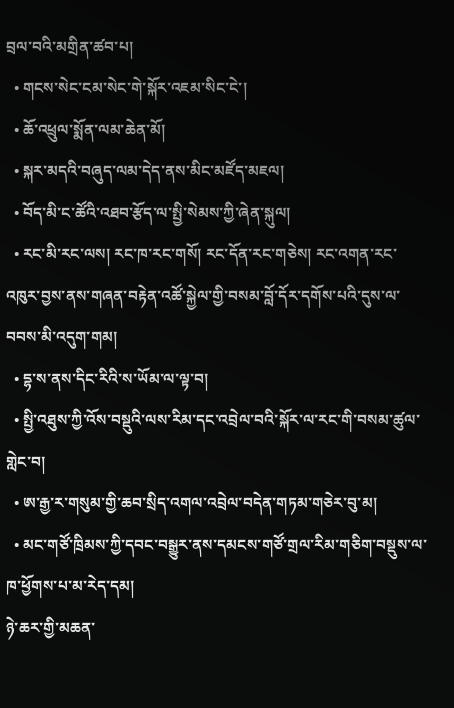བྲལ་བའི་མགྲིན་ཚབ་པ།
  • གངས་སེང་ངམ་སེང་གེ་སྐོར་འཇམ་སིང་ངེ་།
  • ཆོ་འཕྲུལ་སྨོན་ལམ་ཆེན་མོ།
  • སྐར་མདའི་བཞུད་ལམ་དེད་ནས་མིང་མཛོད་མཇལ།
  • བོད་མི་ང་ཚོའི་འཐབ་རྩོད་ལ་སྤྱི་སེམས་ཀྱི་ཞེན་སྐུལ།
  • རང་མི་རང་ལས། རང་ཁ་རང་གསོ། རང་དོན་རང་གཅེས། རང་འགན་རང་འཁུར་བྱས་ནས་གཞན་བརྟེན་འཚོ་སྐྱེལ་གྱི་བསམ་བློ་དོར་དགོས་པའི་དུས་ལ་བབས་མི་འདུག་གམ།
  • དྷ་ས་ནས་དིང་རིའི་ས་ཡོམ་ལ་ལྟ་བ།
  • སྤྱི་འཐུས་ཀྱི་འོས་བསྡུའི་ལས་རིམ་དང་འབྲེལ་བའི་སྐོར་ལ་རང་གི་བསམ་ཚུལ་གླེང་བ།
  • ཨ་རྒྱ་ར་གསུམ་གྱི་ཆབ་སྲིད་འགལ་འབྲེལ་བདེན་གཏམ་གཅེར་བུ་མ།
  • མང་གཙོ་ཁྲིམས་ཀྱི་དབང་བསྒྱུར་ནས་དམངས་གཙོ་གྲལ་རིམ་གཅིག་བསྡུས་ལ་ཁ་ཕྱོགས་པ་མ་རེད་དམ།
ཉེ་ཆར་གྱི་མཆན་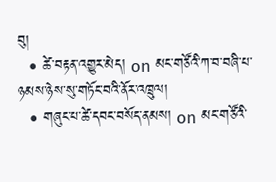བུ།
  • ཚེ་བརྟན་འགྱུར་མེད། on མང་གཙོའི་ཀ་བ་བཞི་པ་ཉམས་ཉེས་སུ་གཏོང་བའི་ནོར་འཁྲུལ།
  • གཞུང་པ་ཚེ་དབང་བསོད་ནམས། on མང་གཙོའི་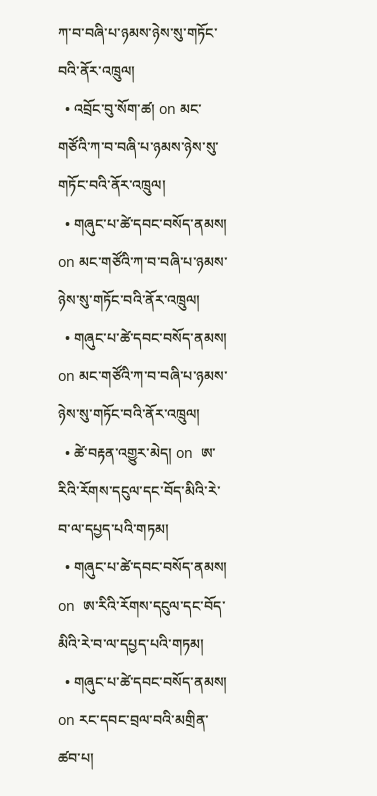ཀ་བ་བཞི་པ་ཉམས་ཉེས་སུ་གཏོང་བའི་ནོར་འཁྲུལ།
  • འབྲོང་བུ་སོག་ཚ། on མང་གཙོའི་ཀ་བ་བཞི་པ་ཉམས་ཉེས་སུ་གཏོང་བའི་ནོར་འཁྲུལ།
  • གཞུང་པ་ཚེ་དབང་བསོད་ནམས། on མང་གཙོའི་ཀ་བ་བཞི་པ་ཉམས་ཉེས་སུ་གཏོང་བའི་ནོར་འཁྲུལ།
  • གཞུང་པ་ཚེ་དབང་བསོད་ནམས། on མང་གཙོའི་ཀ་བ་བཞི་པ་ཉམས་ཉེས་སུ་གཏོང་བའི་ནོར་འཁྲུལ།
  • ཚེ་བརྟན་འགྱུར་མེད། on  ཨ་རིའི་རོགས་དངུལ་དང་བོད་མིའི་རེ་བ་ལ་དཔྱད་པའི་གཏམ།
  • གཞུང་པ་ཚེ་དབང་བསོད་ནམས། on  ཨ་རིའི་རོགས་དངུལ་དང་བོད་མིའི་རེ་བ་ལ་དཔྱད་པའི་གཏམ།
  • གཞུང་པ་ཚེ་དབང་བསོད་ནམས། on རང་དབང་བྲལ་བའི་མགྲིན་ཚབ་པ།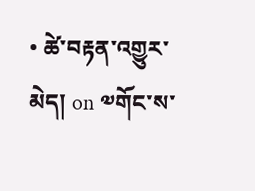• ཚེ་བརྟན་འགྱུར་མེད། on ༧གོང་ས་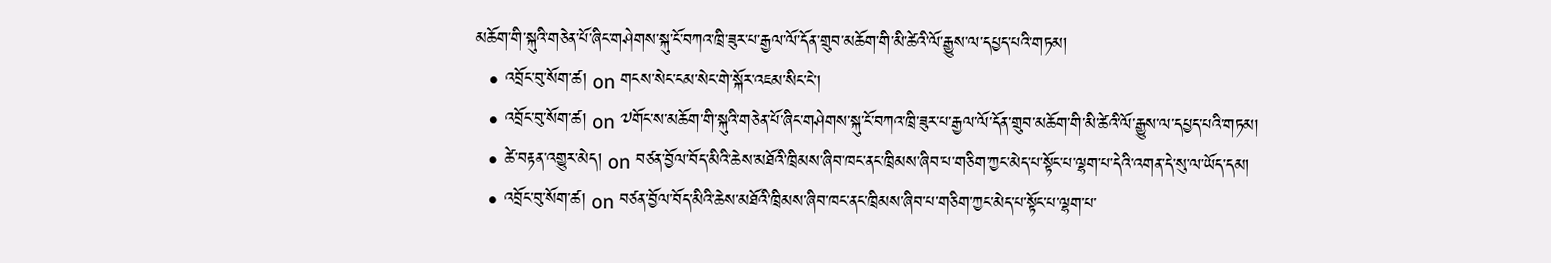མཆོག་གི་སྐུའི་གཅེན་པོ་ཞིང་གཤེགས་སྐུ་ངོ་བཀའ་ཁྲི་ཟུར་པ་རྒྱལ་ལོ་དོན་གྲུབ་མཆོག་གི་མི་ཚེའི་ལོ་རྒྱུས་ལ་དཔྱད་པའི་གཏམ།
  • འབྲོང་བུ་སོག་ཚ། on གངས་སེང་ངམ་སེང་གེ་སྐོར་འཇམ་སིང་ངེ་།
  • འབྲོང་བུ་སོག་ཚ། on ༧གོང་ས་མཆོག་གི་སྐུའི་གཅེན་པོ་ཞིང་གཤེགས་སྐུ་ངོ་བཀའ་ཁྲི་ཟུར་པ་རྒྱལ་ལོ་དོན་གྲུབ་མཆོག་གི་མི་ཚེའི་ལོ་རྒྱུས་ལ་དཔྱད་པའི་གཏམ།
  • ཚེ་བརྟན་འགྱུར་མེད། on བཙན་བྱོལ་བོད་མིའི་ཆེས་མཐོའི་ཁྲིམས་ཞིབ་ཁང་ནང་ཁྲིམས་ཞིབ་པ་གཅིག་ཀྱང་མེད་པ་སྟོང་པ་ལྷག་པ་དེའི་འགན་དེ་སུ་ལ་ཡོད་དམ།
  • འབྲོང་བུ་སོག་ཚ། on བཙན་བྱོལ་བོད་མིའི་ཆེས་མཐོའི་ཁྲིམས་ཞིབ་ཁང་ནང་ཁྲིམས་ཞིབ་པ་གཅིག་ཀྱང་མེད་པ་སྟོང་པ་ལྷག་པ་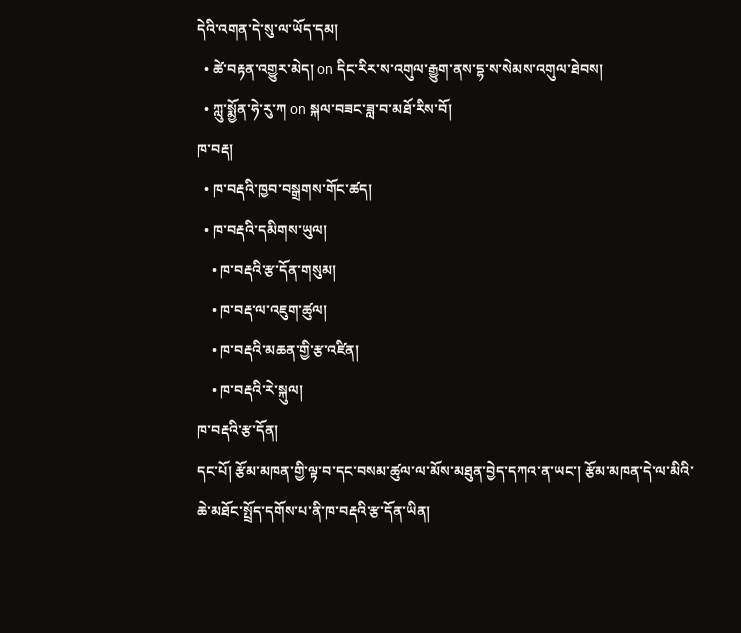དེའི་འགན་དེ་སུ་ལ་ཡོད་དམ།
  • ཚེ་བརྟན་འགྱུར་མེད། on དིང་རིར་ས་འགུལ་རྒྱུག་ནས་དྷ་ས་སེམས་འགུལ་ཐེབས།
  • ཀླུ་སྨྱོན་ཧེ་རུ་ཀ on སྐལ་བཟང་ཟླ་བ་མཐོ་རིས་བོ།
ཁ་བརྡ།
  • ཁ་བརྡའི་ཁྱབ་བསྒྲགས་གོང་ཚད།
  • ཁ་བརྡའི་དམིགས་ཡུལ།
    • ཁ་བརྡའི་རྩ་དོན་གསུམ།
    • ཁ་བརྡ་ལ་འཇུག་ཚུལ།
    • ཁ་བརྡའི་མཆན་གྱི་རྩ་འཛིན།
    • ཁ་བརྡའི་རེ་སྐུལ།
ཁ་བརྡའི་རྩ་དོན།
དང་པོ། རྩོམ་མཁན་གྱི་ལྟ་བ་དང་བསམ་ཚུལ་ལ་མོས་མཐུན་བྱེད་དཀའ་ན་ཡང་། རྩོམ་མཁན་དེ་ལ་མིའི་ཆེ་མཐོང་སྤྲོད་དགོས་པ་ནི་ཁ་བརྡའི་རྩ་དོན་ཡིན།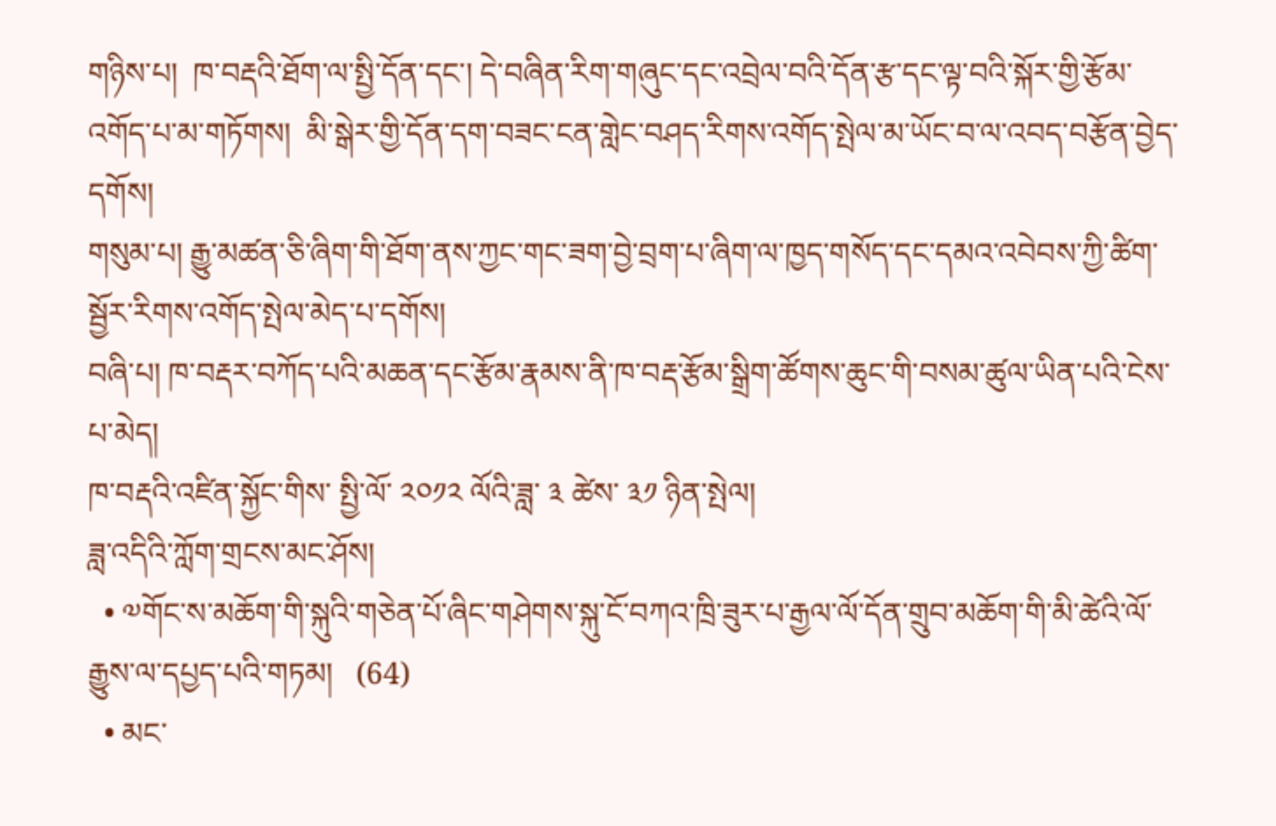གཉིས་པ།  ཁ་བརྡའི་ཐོག་ལ་སྤྱི་དོན་དང་། དེ་བཞིན་རིག་གཞུང་དང་འབྲེལ་བའི་དོན་རྩ་དང་ལྟ་བའི་སྐོར་གྱི་རྩོམ་འགོད་པ་མ་གཏོགས།  མི་སྒེར་གྱི་དོན་དག་བཟང་ངན་གླེང་བཤད་རིགས་འགོད་སྤེལ་མ་ཡོང་བ་ལ་འབད་བརྩོན་བྱེད་དགོས།
གསུམ་པ། རྒྱུ་མཚན་ཅི་ཞིག་གི་ཐོག་ནས་ཀྱང་གང་ཟག་བྱེ་བྲག་པ་ཞིག་ལ་ཁྱད་གསོད་དང་དམའ་འབེབས་ཀྱི་ཚིག་སྦྱོར་རིགས་འགོད་སྤེལ་མེད་པ་དགོས།
བཞི་པ། ཁ་བརྡར་བཀོད་པའི་མཆན་དང་རྩོམ་རྣམས་ནི་ཁ་བརྡ་རྩོམ་སྒྲིག་ཚོགས་ཆུང་གི་བསམ་ཚུལ་ཡིན་པའི་ངེས་པ་མེད།
ཁ་བརྡའི་འཛིན་སྐྱོང་གིས་ སྤྱི་ལོ་ ༢༠༡༢ ལོའི་ཟླ་ ༣ ཚེས་ ༣༡ ཉིན་སྤེལ།
ཟླ་འདིའི་ཀློག་གྲངས་མང་ཤོས།
  • ༧གོང་ས་མཆོག་གི་སྐུའི་གཅེན་པོ་ཞིང་གཤེགས་སྐུ་ངོ་བཀའ་ཁྲི་ཟུར་པ་རྒྱལ་ལོ་དོན་གྲུབ་མཆོག་གི་མི་ཚེའི་ལོ་རྒྱུས་ལ་དཔྱད་པའི་གཏམ།   (64)
  • མང་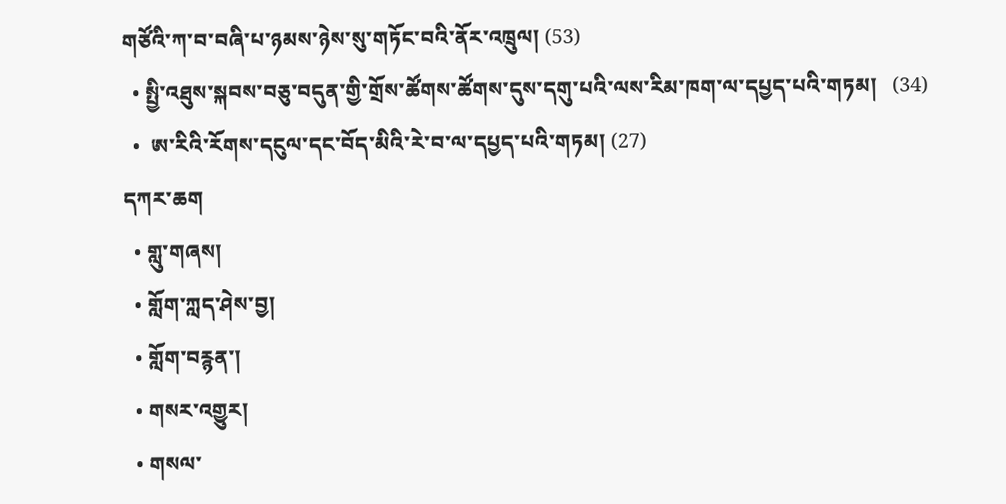གཙོའི་ཀ་བ་བཞི་པ་ཉམས་ཉེས་སུ་གཏོང་བའི་ནོར་འཁྲུལ། (53)
  • སྤྱི་འཐུས་སྐབས་བཅུ་བདུན་གྱི་གྲོས་ཚོགས་ཚོགས་དུས་དགུ་པའི་ལས་རིམ་ཁག་ལ་དཔྱད་པའི་གཏམ།   (34)
  •  ཨ་རིའི་རོགས་དངུལ་དང་བོད་མིའི་རེ་བ་ལ་དཔྱད་པའི་གཏམ། (27)
དཀར་ཆག
  • གླུ་གཞས།
  • གློག་ཀླད་ཤེས་བྱ།
  • གློག་བརྙན་།
  • གསར་འགྱུར།
  • གསལ་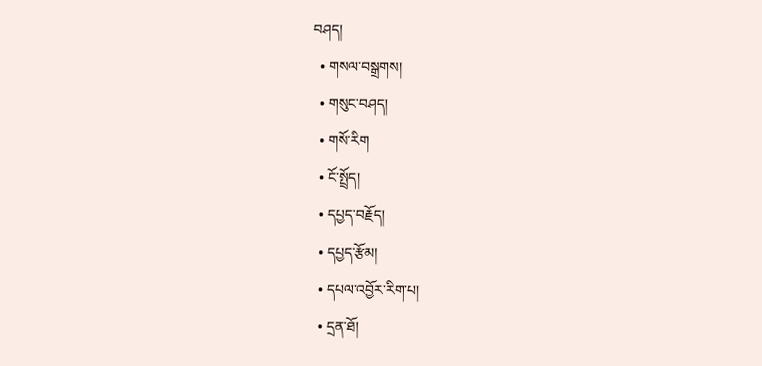བཤད།
  • གསལ་བསྒྲགས།
  • གསུང་བཤད།
  • གསོ་རིག
  • ངོ་སྤྲོད།
  • དཔྱད་བརྗོད།
  • དཔྱད་རྩོམ།
  • དཔལ་འབྱོར་རིག་པ།
  • དྲན་ཐོ།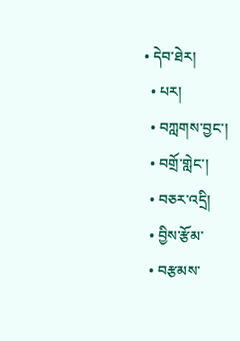• དེབ་ཐེར།
  • པར།
  • བཀླགས་བྱང་།
  • བགྲོ་གླེང་།
  • བཅར་འདྲི།
  • བྱིས་རྩོམ་
  • བརྩམས་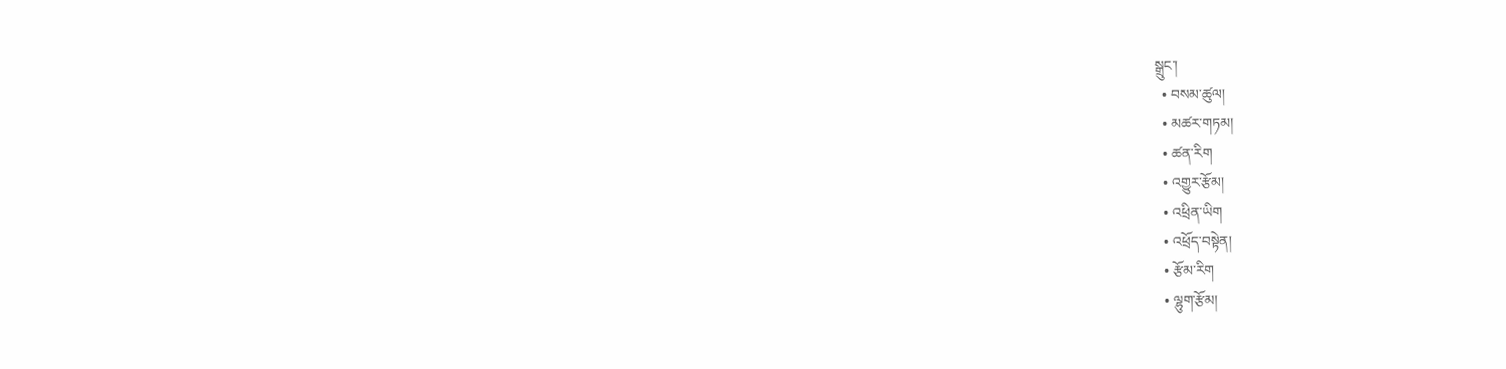སྒྲུང་།
  • བསམ་ཚུལ།
  • མཚར་གཏམ།
  • ཚན་རིག
  • འགྱུར་རྩོམ།
  • འཕྲིན་ཡིག
  • འཕྲོད་བསྟེན།
  • རྩོམ་རིག
  • ལྷུག་རྩོམ།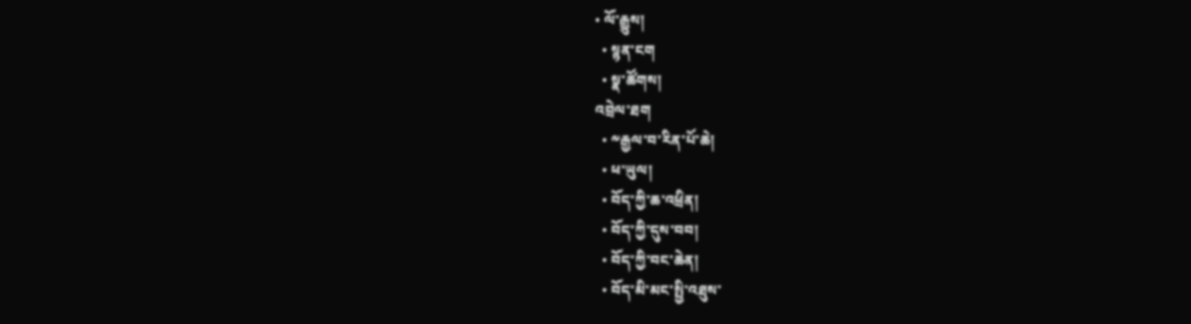• ལོ་རྒྱུས།
  • སྙན་ངག
  • སྣ་ཚོགས།
འབྲེལ་ཐག
  • ༸རྒྱལ་བ་རིན་པོ་ཆེ།
  • ཕ་ཡུལ།
  • བོད་ཀྱི་ཆ་འཕྲིན།
  • བོད་ཀྱི་དུས་བབ།
  • བོད་ཀྱི་བང་ཆེན།
  • བོད་མི་མང་སྤྱི་འཐུས་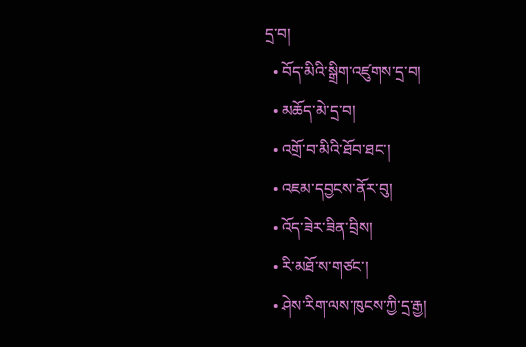དྲ་བ།
  • བོད་མིའི་སྒྲིག་འཛུགས་དྲ་བ།
  • མཆོད་མེ་དྲ་བ།
  • འགྲོ་བ་མིའི་ཐོབ་ཐང་།
  • འཇམ་དབྱངས་ནོར་བུ།
  • འོད་ཟེར་ཟིན་བྲིས།
  • རི་མཐོ་ས་གཙང་།
  • ཤེས་རིག་ལས་ཁུངས་ཀྱི་དྲ་རྒྱ།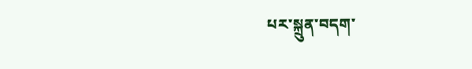པར་སྐྲུན་བདག་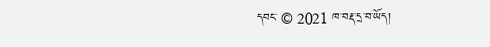དབང་ © 2021 ཁ་བརྡ་དྲ་བ་ཡོད།